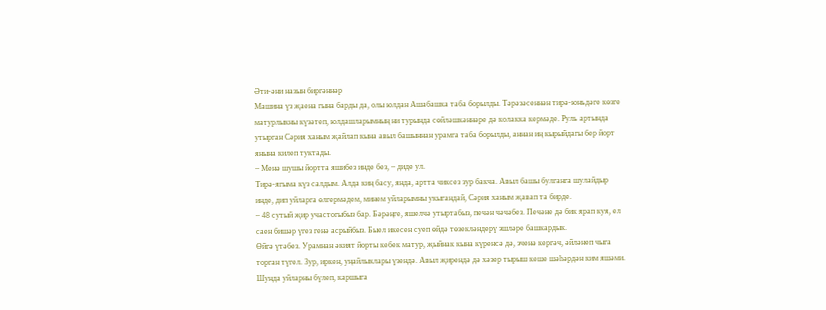Әти-әни назын биргәннәр
Машина үз җаена гына барды да, олы юлдан Ашабашка таба борылды. Тәрәзәсеннән тирә-юньдәге көзге матурлыкны күзәтеп, юлдашларымның ни турында сөйләшкәннәре дә колакка кермәде. Руль артында утырган Сәрия ханым җайлап кына авыл башыннан урамга таба борылды, аннан иң кырыйдагы бер йорт янына килеп туктады.
– Менә шушы йортта яшибез инде без, – диде ул.
Тирә-ягыма күз салдым. Алда киң басу, янда, артта чиксез зур бакча. Авыл башы булганга шулайдыр инде, дип уйларга өлгермәдем, минем уйларымны укыгандай, Сәрия ханым җавап та бирде.
– 48 сутый җир участогыбыз бар. Бәрәңге, яшелчә утыртабыз, печән чәчәбез. Печәне дә бик ярап куя, ел саен бишәр үгез генә асрыйбыз. Быел икесен суеп өйдә төзекләндерү эшләре башкардык.
Өйгә үтәбез. Урамнан әкият йорты кебек матур, җыйнак кына күренсә дә, эченә кергәч, әйләнеп чыга торган түгел. Зур, иркен, уңайлыклары үзендә. Авыл җирендә дә хәзер тырыш кеше шәһәрдән ким яшәми. Шунда уйларны бүлеп, каршыга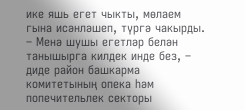ике яшь егет чыкты, мөлаем гына исәнләшеп, түргә чакырды.
– Менә шушы егетләр белән танышырга килдек инде без, – диде район башкарма комитетының опека һәм попечительлек секторы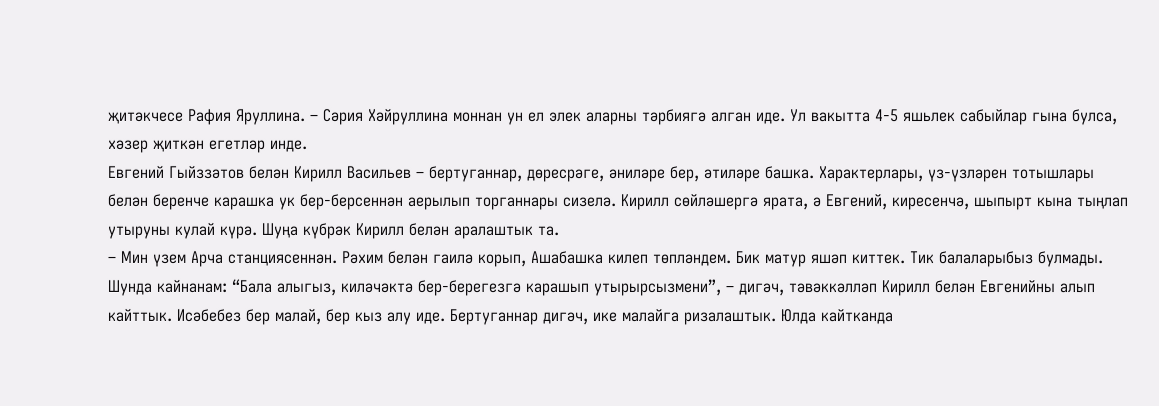җитәкчесе Рафия Яруллина. – Сәрия Хәйруллина моннан ун ел элек аларны тәрбиягә алган иде. Ул вакытта 4-5 яшьлек сабыйлар гына булса, хәзер җиткән егетләр инде.
Евгений Гыйззәтов белән Кирилл Васильев – бертуганнар, дөресрәге, әниләре бер, әтиләре башка. Характерлары, үз-үзләрен тотышлары белән беренче карашка ук бер-берсеннән аерылып торганнары сизелә. Кирилл сөйләшергә ярата, ә Евгений, киресенчә, шыпырт кына тыңлап утыруны кулай күрә. Шуңа күбрәк Кирилл белән аралаштык та.
– Мин үзем Арча станциясеннән. Рәхим белән гаилә корып, Ашабашка килеп төпләндем. Бик матур яшәп киттек. Тик балаларыбыз булмады. Шунда кайнанам: “Бала алыгыз, киләчәктә бер-берегезгә карашып утырырсызмени”, – дигәч, тәвәккәлләп Кирилл белән Евгенийны алып кайттык. Исәбебез бер малай, бер кыз алу иде. Бертуганнар дигәч, ике малайга ризалаштык. Юлда кайтканда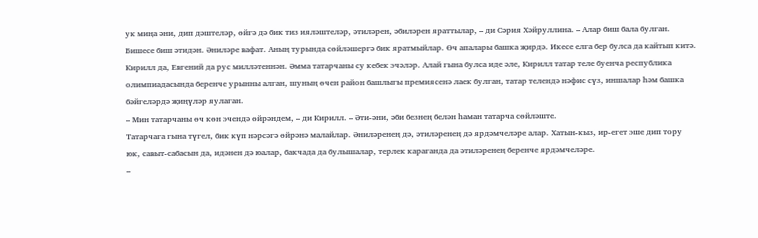ук миңа әни, дип дәштеләр, өйгә дә бик тиз ияләштеләр, әтиләрен, әбиләрен яраттылар, – ди Сәрия Хәйруллина. – Алар биш бала булган. Бишесе биш әтидән. Әниләре вафат. Аның турында сөйләшергә бик яратмыйлар. Өч апалары башка җирдә. Икесе елга бер булса да кайтып китә.
Кирилл да, Евгений да рус милләтеннән. Әмма татарчаны су кебек эчәләр. Алай гына булса иде әле, Кирилл татар теле буенча республика олимпиадасында беренче урынны алган, шуның өчен район башлыгы премиясенә лаек булган, татар телендә нәфис сүз, иншалар һәм башка бәйгеләрдә җиңүләр яулаган.
– Мин татарчаны өч көн эчендә өйрәндем, – ди Кирилл. – Әти-әни, әби безнең белән һаман татарча сөйләште.
Татарчага гына түгел, бик күп нәрсәгә өйрәнә малайлар. Әниләренең дә, әтиләренең дә ярдәмчеләре алар. Хатын-кыз, ир-егет эше дип тору юк, савыт-сабасын да, идәнен дә юалар, бакчада да булышалар, терлек караганда да әтиләренең беренче ярдәмчеләре.
–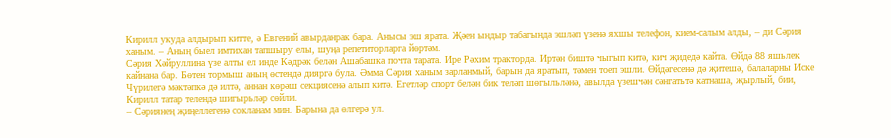Кирилл укуда алдырып китте, ә Евгений авырданрак бара. Анысы эш ярата. Җәен ындыр табагында эшләп үзенә яхшы телефон, кием-салым алды, – ди Сәрия ханым. – Аның быел имтихан тапшыру елы, шуңа репетиторларга йөртәм.
Сәрия Хәйруллина үзе алты ел инде Кәдрәк белән Ашабашка почта тарата. Ире Рәхим тракторда. Иртән биштә чыгып китә, кич җидедә кайта. Өйдә 88 яшьлек кайнана бар. Бөтен тормыш аның өстендә дияргә була. Әмма Сәрия ханым зарланмый, барын да яратып, тәмен тоеп эшли. Өйдәгесенә дә җитешә, балаларны Иске Чүрилегә мәктәпкә дә илтә, аннан көрәш секциясенә алып китә. Егетләр спорт белән бик теләп шөгыльләнә, авылда үзешчән сәнгатьтә катнаша, җырлый, бии, Кирилл татар телендә шигырьләр сөйли.
– Сәриянең җиңеллегенә сокланам мин. Барына да өлгерә ул.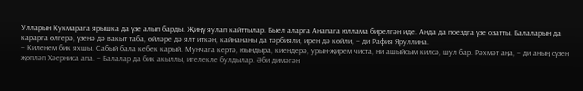Улларын Кукмарага ярышка да үзе алып барды. Җиңү яулап кайттылар. Быел аларга Анапага юллама бирелгән иде. Анда да поездга үзе озатты. Балаларын да карарга өлгерә, үзенә дә вакыт таба, өйләре дә ялт иткән, кайнананы да тәрбияли, ирен дә көйли, – ди Рафия Яруллина.
– Киленем бик яхшы. Сабый бала кебек карый. Мунчага кертә, юындыра, киендерә, урын-җирем чиста, ни ашыйсым килсә, шул бар. Рәхмәт аңа, – ди аның сүзен җөпләп Хәерниса апа. – Балалар да бик акыллы, игелекле булдылар. Әби димәгән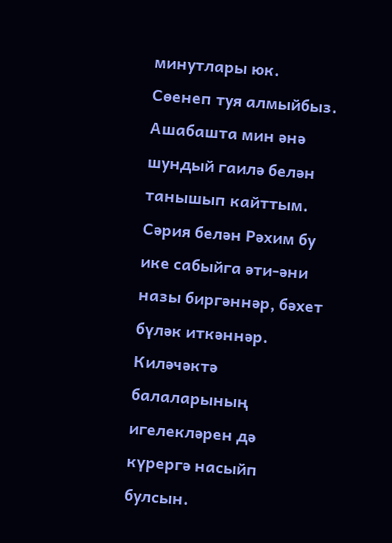минутлары юк. Сөенеп туя алмыйбыз.
Ашабашта мин әнә шундый гаилә белән танышып кайттым. Сәрия белән Рәхим бу ике сабыйга әти-әни назы биргәннәр, бәхет бүләк иткәннәр. Киләчәктә балаларының игелекләрен дә күрергә насыйп булсын.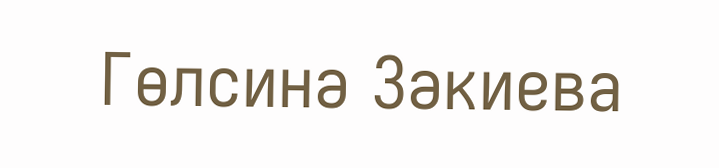Гөлсинә Зәкиева